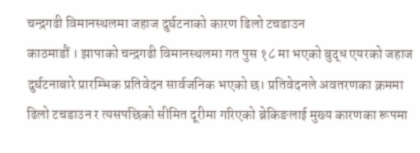चन्द्रगढी विमानस्थलमा जहाज दुर्घटनाको कारण ढिलो टचडाउन
काठमाडौं । झापाको चन्द्रगढी विमानस्थलमा गत पुस १८ मा भएको बुद्ध एयरको जहाज दुर्घटनाबारे प्रारम्भिक प्रतिवेदन सार्वजनिक भएको छ। प्रतिवेदनले अवतरणका क्रममा ढिलो टचडाउन र त्यसपछिको सीमित दूरीमा गरिएको ब्रेकिङलाई मुख्य कारणका रूपमा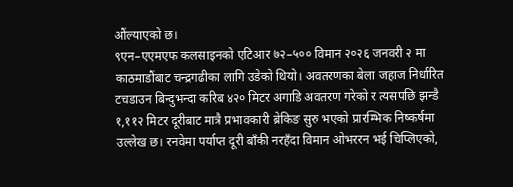औंल्याएको छ।
९एन–एएमएफ कलसाइनको एटिआर ७२–५०० विमान २०२६ जनवरी २ मा काठमाडौंबाट चन्द्रगढीका लागि उडेको थियो। अवतरणका बेला जहाज निर्धारित टचडाउन बिन्दुभन्दा करिब ४२० मिटर अगाडि अवतरण गरेको र त्यसपछि झन्डै १,११२ मिटर दूरीबाट मात्रै प्रभावकारी ब्रेकिङ सुरु भएको प्रारम्भिक निष्कर्षमा उल्लेख छ। रनवेमा पर्याप्त दूरी बाँकी नरहँदा विमान ओभररन भई चिप्लिएको,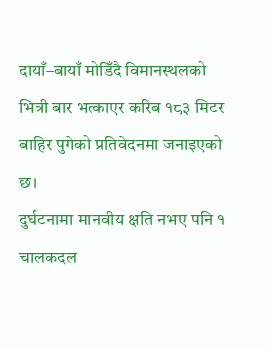दायाँ–बायाँ मोडिँदै विमानस्थलको भित्री बार भत्काएर करिब १८३ मिटर बाहिर पुगेको प्रतिवेदनमा जनाइएको छ।
दुर्घटनामा मानवीय क्षति नभए पनि १ चालकदल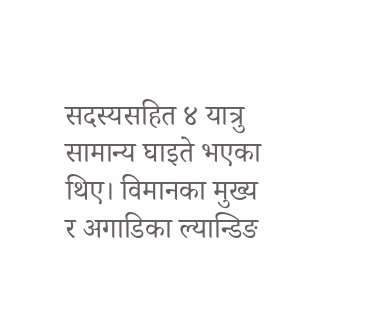सदस्यसहित ४ यात्रु सामान्य घाइते भएका थिए। विमानका मुख्य र अगाडिका ल्यान्डिङ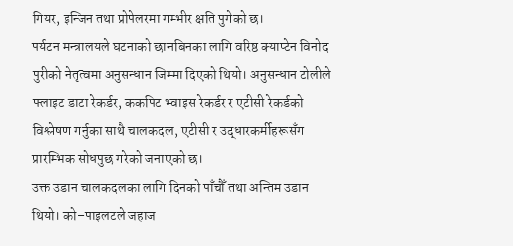गियर, इन्जिन तथा प्रोपेलरमा गम्भीर क्षति पुगेको छ।
पर्यटन मन्त्रालयले घटनाको छानबिनका लागि वरिष्ठ क्याप्टेन विनोद पुरीको नेतृत्वमा अनुसन्धान जिम्मा दिएको थियो। अनुसन्धान टोलीले फ्लाइट डाटा रेकर्डर, ककपिट भ्वाइस रेकर्डर र एटीसी रेकर्डको विश्लेषण गर्नुका साथै चालकदल, एटीसी र उद्धारकर्मीहरूसँग प्रारम्भिक सोधपुछ गरेको जनाएको छ।
उक्त उडान चालकदलका लागि दिनको पाँचौँ तथा अन्तिम उडान थियो। को–पाइलटले जहाज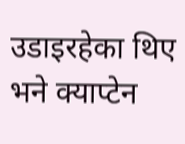उडाइरहेका थिए भने क्याप्टेन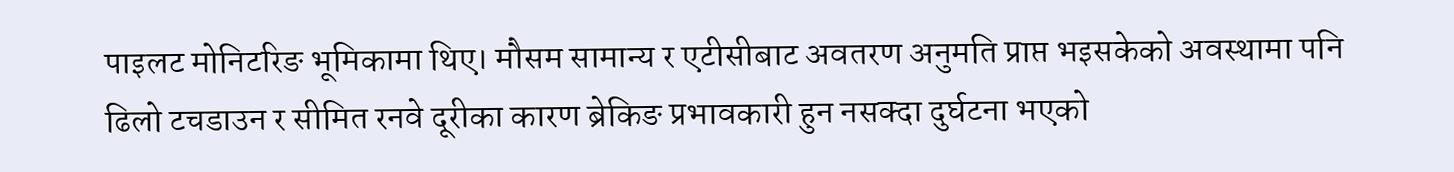पाइलट मोनिटरिङ भूमिकामा थिए। मौसम सामान्य र एटीसीबाट अवतरण अनुमति प्राप्त भइसकेको अवस्थामा पनि ढिलो टचडाउन र सीमित रनवे दूरीका कारण ब्रेकिङ प्रभावकारी हुन नसक्दा दुर्घटना भएको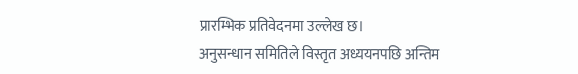प्रारम्भिक प्रतिवेदनमा उल्लेख छ।
अनुसन्धान समितिले विस्तृत अध्ययनपछि अन्तिम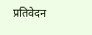प्रतिवेदन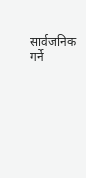सार्वजनिक गर्ने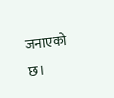जनाएको छ।